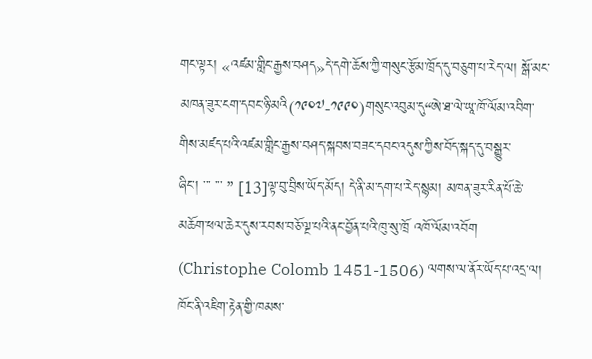གང་ལྟར། «འཛམ་གླིང་རྒྱས་བཤད»དེ་དགེ་ཆོས་ཀྱི་གསུང་རྩོམ་ཁྲོད་དུ་བཅུག་པ་རེད་ལ། སྒོ་མང་མཁན་ཟུར་ངག་དབང་ཉི་མའི(༡༩༠༧-༡༩༩༠)གསུང་འབུམ་དུ‘‘ཨེ་ཐ་ལེ་ཡཱ་ཁོ་ལོམ་འབིག་གིས་མཛད་པའི་འཛམ་གླིང་རྒྱས་བཤད་སྐབས་བཟང་དབང་འདུས་ཀྱིས་བོད་སྐད་དུ་བསྒྱུར་ཞིང་། ་་་ ་་་ ’’ [13]ལྟ་བུ་བྲིས་ཡོད་མོད། དེ་ནི་མ་དག་པ་རེད་སྙམ། མཁན་ཟུར་རིན་པོ་ཆེ་མཆོག་ཕལ་ཆེར་དུས་རབས་བཅོ་ལྔ་པའི་ནང་བྱོན་པའི་ཁུ་སུ་ཁྲོ འཁོ་ལོམ་འབོག (Christophe Colomb 1451-1506) ལགས་ལ་ནོར་ཡོད་པ་འདྲ་ལ། ཁོང་ནི་འཇིག་རྟེན་གྱི་ཁམས་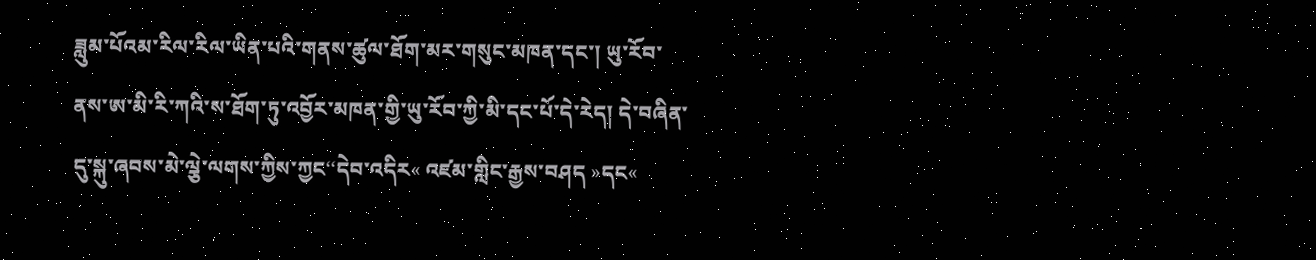ཟླུམ་པོའམ་རིལ་རིལ་ཡིན་པའི་གནས་ཚུལ་ཐོག་མར་གསུང་མཁན་དང་། ཡུ་རོབ་ནས་ཨ་མི་རི་ཀའི་ས་ཐོག་ཏུ་འབྱོར་མཁན་གྱི་ཡུ་རོབ་ཀྱི་མི་དང་པོ་དེ་རེད། དེ་བཞིན་དུ་སྐུ་ཞབས་མེ་ལྕེ་ལགས་ཀྱིས་ཀྱང‘‘དེབ་འདིར« འཛམ་གླིང་རྒྱས་བཤད »དང«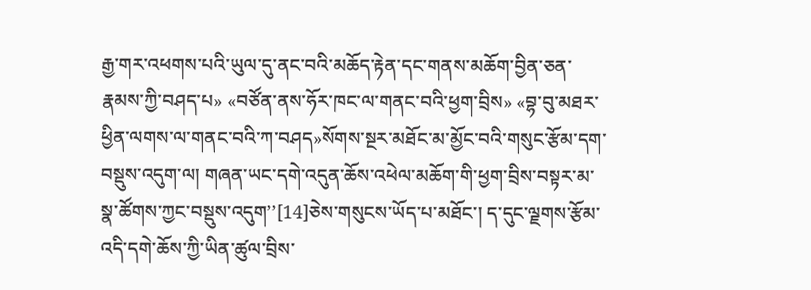རྒྱ་གར་འཕགས་པའི་ཡུལ་དུ་ནང་བའི་མཆོད་རྟེན་དང་གནས་མཆོག་བྱིན་ཅན་རྣམས་ཀྱི་བཤད་པ» «བཙོན་ནས་ཧོར་ཁང་ལ་གནང་བའི་ཕྱག་བྲིས» «བྷ་བུ་མཐར་ཕྱིན་ལགས་ལ་གནང་བའི་ཀ་བཤད»སོགས་སྔར་མཐོང་མ་མྱོང་བའི་གསུང་རྩོམ་དག་བསྡུས་འདུག་ལ། གཞན་ཡང་དགེ་འདུན་ཆོས་འཕེལ་མཆོག་གི་ཕྱག་བྲིས་བསྟར་མ་སྣ་ཚོགས་ཀྱང་བསྡུས་འདུག’’[14]ཅེས་གསུངས་ཡོད་པ་མཐོང་། ད་དུང་ལྗགས་རྩོམ་འདི་དགེ་ཆོས་ཀྱི་ཡིན་ཚུལ་བྲིས་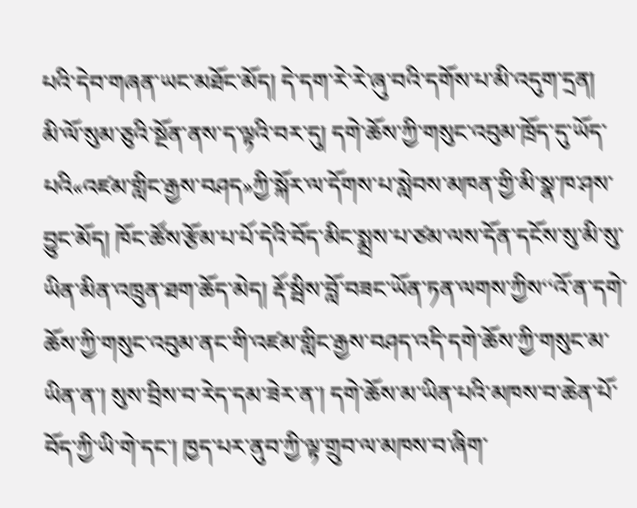པའི་དེབ་གཞན་ཡང་མཐོང་མོད། དེ་དག་རེ་རེ་ཞུ་བའི་དགོས་པ་མི་འདུག་དྲན།
མི་ལོ་སུམ་ཅུའི་སྔོན་ནས་ད་ལྟའི་བར་དུ། དགེ་ཆོས་ཀྱི་གསུང་འབུམ་ཁྲོད་དུ་ཡོད་པའི«འཛམ་གླིང་རྒྱས་བཤད»ཀྱི་སྐོར་ལ་དོགས་པ་སླེབས་མཁན་གྱི་མི་སྣ་ཁ་ཤས་བྱུང་མོད། ཁོང་ཚོས་རྩོམ་པ་པོ་དེའི་བོད་མིང་སྨྲས་པ་ཙམ་ལས་དོན་དངོས་སུ་མི་སུ་ཡིན་མིན་འཁྲུན་ཐག་ཆོད་མེད། རྡོ་སྦིས་བློ་བཟང་ཡོན་ཏན་ལགས་ཀྱིས‘‘འོ་ན་དགེ་ཆོས་ཀྱི་གསུང་འབུམ་ནང་གི་འཛམ་གླིང་རྒྱས་བཤད་འདི་དགེ་ཆོས་ཀྱི་གསུང་མ་ཡིན་ན་། སུས་བྲིས་བ་རེད་དམ་ཟེར་ན་། དགེ་ཆོས་མ་ཡིན་པའི་མཁས་བ་ཆེན་པོ་བོད་ཀྱི་ཡི་གེ་དང་། ཁྱད་པར་ནུབ་ཀྱི་ལྟ་གྲུབ་ལ་མཁས་བ་ཞིག་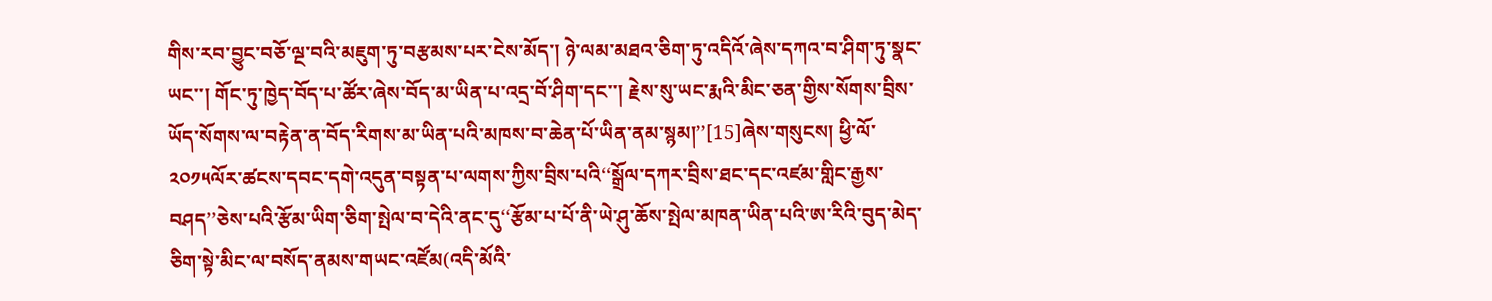གིས་རབ་བྱུང་བཅོ་ལྔ་བའི་མཇུག་ཏུ་བརྩམས་པར་ངེས་མོད་། ཉེ་ལམ་མཐའ་ཅིག་ཏུ་འདིའོ་ཞེས་དཀའ་བ་ཤིག་ཏུ་སྣང་ཡང་་། གོང་ཏུ་ཁྱེད་བོད་པ་ཚོར་ཞེས་བོད་མ་ཡིན་པ་འདྲ་བོ་ཤིག་དང་་། རྗེས་སུ་ཡང་རྨའི་མིང་ཅན་གྱིས་སོགས་བྲིས་ཡོད་སོགས་ལ་བརྟེན་ན་བོད་རིགས་མ་ཡིན་པའི་མཁས་བ་ཆེན་པོ་ཡིན་ནམ་སྙམ།’’[15]ཞེས་གསུངས། ཕྱི་ལོ་༢༠༡༥ལོར་ཚངས་དབང་དགེ་འདུན་བསྟན་པ་ལགས་ཀྱིས་བྲིས་པའི‘‘སྒྲོལ་དཀར་བྲིས་ཐང་དང་འཛམ་གླིང་རྒྱས་བཤད’’ཅེས་པའི་རྩོམ་ཡིག་ཅིག་སྤེལ་བ་དེའི་ནང་དུ‘‘རྩོམ་པ་པོ་ནི་ཡེ་ཤུ་ཆོས་སྤེལ་མཁན་ཡིན་པའི་ཨ་རིའི་བུད་མེད་ཅིག་སྟེ་མིང་ལ་བསོད་ནམས་གཡང་འཛོམ(འདི་མོའི་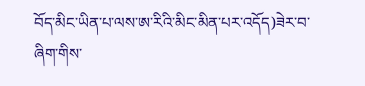བོད་མིང་ཡིན་པ་ལས་ཨ་རིའི་མིང་མིན་པར་འདོད)ཟེར་བ་ཞིག་གིས་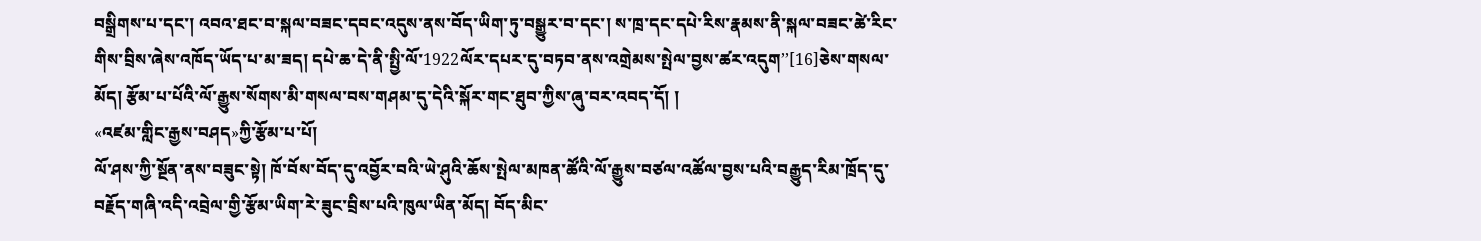བསྒྲིགས་པ་དང་། འབའ་ཐང་བ་སྐལ་བཟང་དབང་འདུས་ནས་བོད་ཡིག་ཏུ་བསྒྱུར་བ་དང་། ས་ཁྲ་དང་དཔེ་རིས་རྣམས་ནི་སྐལ་བཟང་ཚེ་རིང་གིས་བྲིས་ཞེས་འཁོད་ཡོད་པ་མ་ཟད། དཔེ་ཆ་དེ་ནི་སྤྱི་ལོ་1922ལོར་དཔར་དུ་བཏབ་ནས་འགྲེམས་སྤེལ་བྱས་ཚར་འདུག’’[16]ཅེས་གསལ་མོད། རྩོམ་པ་པོའི་ལོ་རྒྱུས་སོགས་མི་གསལ་བས་གཤམ་དུ་དེའི་སྐོར་གང་ཐུབ་ཀྱིས་ཞུ་བར་འབད་དོ། །
«འཛམ་གླིང་རྒྱས་བཤད»ཀྱི་རྩོམ་པ་པོ།
ལོ་ཤས་ཀྱི་སྔོན་ནས་བཟུང་སྟེ། ཁོ་བོས་བོད་དུ་འབྱོར་བའི་ཡེ་ཤུའི་ཆོས་སྤེལ་མཁན་ཚོའི་ལོ་རྒྱུས་བཙལ་འཚོལ་བྱས་པའི་བརྒྱུད་རིམ་ཁྲོད་དུ་བརྗོད་གཞི་འདི་འབྲེལ་གྱི་རྩོམ་ཡིག་རེ་ཟུང་བྲིས་པའི་ཁུལ་ཡིན་མོད། བོད་མིང་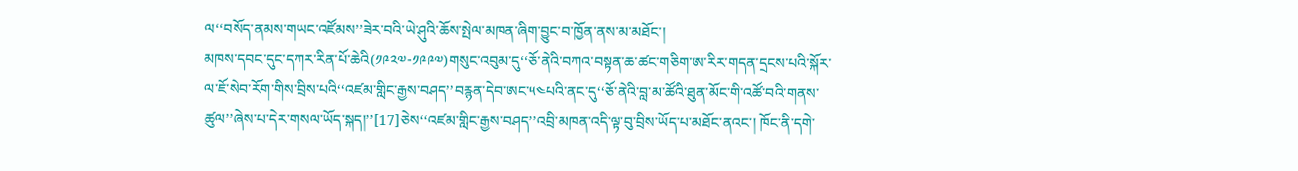ལ‘‘བསོད་ནམས་གཡང་འཛོམས’’ཟེར་བའི་ཡེ་ཤུའི་ཆོས་སྤེལ་མཁན་ཞིག་བྱུང་བ་ཁྱོན་ནས་མ་མཐོང་།
མཁས་དབང་དུང་དཀར་རིན་པོ་ཆེའི(༡༩༢༧-༡༩༩༧)གསུང་འབུམ་དུ‘‘ཅོ་ནེའི་བཀའ་བསྟན་ཆ་ཚང་གཅིག་ཨ་རིར་གདན་དྲངས་པའི་སྐོར་ལ་ཇོ་སེབ་རོག་གིས་བྲིས་པའི‘‘འཛམ་གླིང་རྒྱས་བཤད’’བརྙན་དེབ་ཨང་༥༤པའི་ནང་དུ‘‘ཅོ་ནེའི་བླ་མ་ཚོའི་ཐུན་མོང་གི་འཚོ་བའི་གནས་ཚུལ’’ཞེས་པ་དེར་གསལ་ཡོད་སྐད།’’[17]ཅེས‘‘འཛམ་གླིང་རྒྱས་བཤད’’འབྲི་མཁན་འདི་ལྟ་བུ་བྲིས་ཡོད་པ་མཐོང་ནའང་། ཁོང་ནི་དགེ་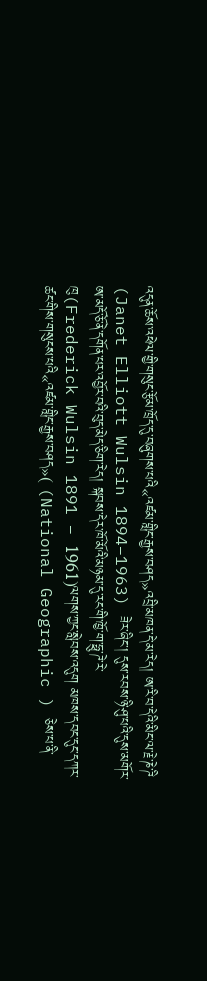འདུན་ཆོས་འཕེལ་གྱི་གསུང་རྩོམ་ཁྲོད་དུ་བཞུགས་པའི«འཛམ་གླིང་རྒྱས་བཤད»འབྲི་མཁན་དེ་མ་རེད། ཨ་རི་བ་དེའི་མིང་ལ་རྗེ་ཎེ་ཌི (Janet Elliott Wulsin 1894–1963) ཟེར་ཞིང་། དུས་རབས་ཉི་ཤུ་པའི་དུས་མགོར་ཨ་མདོ་ཅོ་ནེ་དགོན་པར་འབྱོར་བའི་བུད་མེད་ཅིག་རེད། སྐབས་དེར་ཁོ་མོའི་མཉམ་དུ་རང་གི་ཁྱོ་ག་ཧྥུ་ཌེ་རེ་ཁུ(Frederick Wulsin 1891 – 1961)ལགས་ཀྱང་སླེབས་འདུག མཁས་དབང་དུང་དཀར་ཚང་གིས་གསུངས་པའི«འཛམ་གླིང་རྒྱས་བཤད»( (National Geographic ) ཅེས་པ་ནི་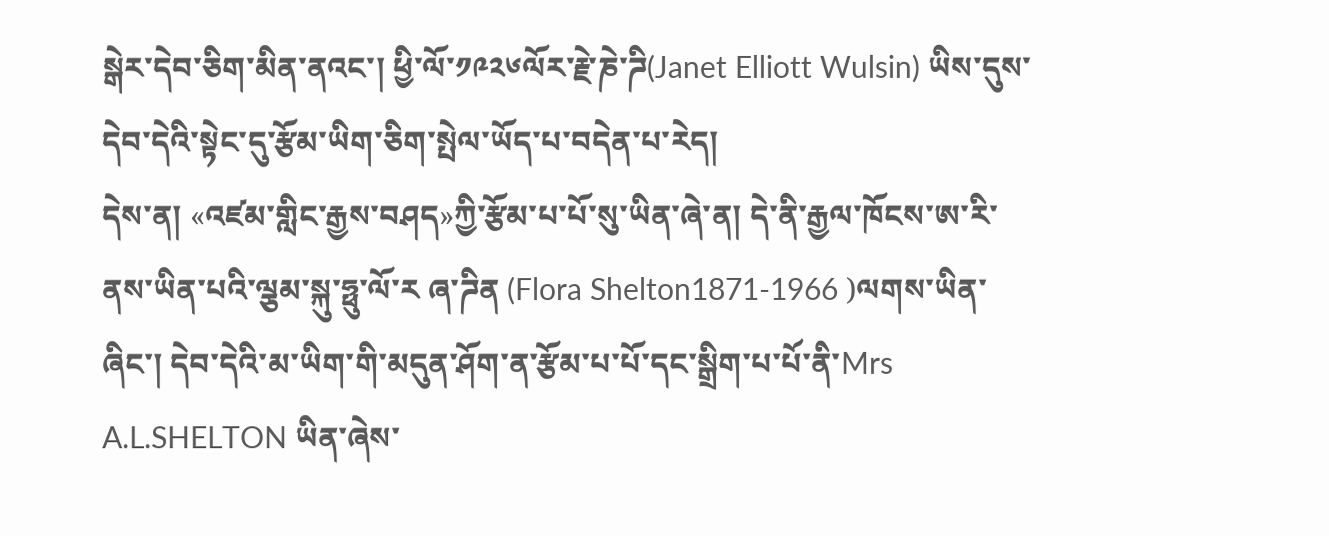སྒེར་དེབ་ཅིག་མིན་ནའང་། ཕྱི་ལོ་༡༩༢༦ལོར་རྗེ་ཎེ་ཌི(Janet Elliott Wulsin) ཡིས་དུས་དེབ་དེའི་སྟེང་དུ་རྩོམ་ཡིག་ཅིག་སྤེལ་ཡོད་པ་བདེན་པ་རེད།
དེས་ན། «འཛམ་གླིང་རྒྱས་བཤད»ཀྱི་རྩོམ་པ་པོ་སུ་ཡིན་ཞེ་ན། དེ་ནི་རྒྱལ་ཁོངས་ཨ་རི་ནས་ཡིན་པའི་ལྕམ་སྐུ་ཧྥུ་ལོ་ར ཞ་ཌིན (Flora Shelton1871-1966 )ལགས་ཡིན་ཞིང་། དེབ་དེའི་མ་ཡིག་གི་མདུན་ཤོག་ན་རྩོམ་པ་པོ་དང་སྒྲིག་པ་པོ་ནི་Mrs A.L.SHELTON ཡིན་ཞེས་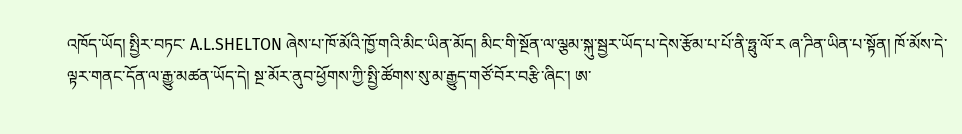འཁོད་ཡོད། སྤྱིར་བཏང་ A.L.SHELTON ཞེས་པ་ཁོ་མོའི་ཁྱོ་གའི་མིང་ཡིན་མོད། མིང་གི་སྔོན་ལ་ལྕམ་སྐུ་སྦྱར་ཡོད་པ་དེས་རྩོམ་པ་པོ་ནི་ཧྥུ་ལོ་ར ཞ་ཌིན་ཡིན་པ་སྟོན། ཁོ་མོས་དེ་ལྟར་གནང་དོན་ལ་རྒྱུ་མཚན་ཡོད་དེ། སྔ་མོར་ནུབ་ཕྱོགས་ཀྱི་སྤྱི་ཚོགས་སུ་མ་རྒྱུད་གཙོ་བོར་བརྩི་ཞིང་། ཨ་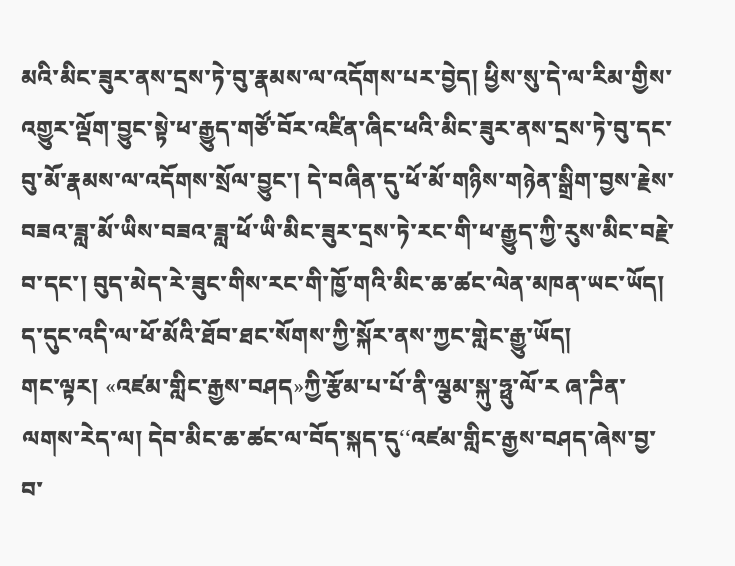མའི་མིང་ཟུར་ནས་དྲས་ཏེ་བུ་རྣམས་ལ་འདོགས་པར་བྱེད། ཕྱིས་སུ་དེ་ལ་རིམ་གྱིས་འགྱུར་ལྡོག་བྱུང་སྟེ་ཕ་རྒྱུད་གཙོ་བོར་འཛིན་ཞིང་ཕའི་མིང་ཟུར་ནས་དྲས་ཏེ་བུ་དང་བུ་མོ་རྣམས་ལ་འདོགས་སྲོལ་བྱུང་། དེ་བཞིན་དུ་ཕོ་མོ་གཉིས་གཉེན་སྒྲིག་བྱས་རྗེས་བཟའ་ཟླ་མོ་ཡིས་བཟའ་ཟླ་ཕོ་ཡི་མིང་ཟུར་དྲས་ཏེ་རང་གི་ཕ་རྒྱུད་ཀྱི་རུས་མིང་བརྗེ་བ་དང་། བུད་མེད་རེ་ཟུང་གིས་རང་གི་ཁྱོ་གའི་མིང་ཆ་ཚང་ལེན་མཁན་ཡང་ཡོད། ད་དུང་འདི་ལ་ཕོ་མོའི་ཐོབ་ཐང་སོགས་ཀྱི་སྐོར་ནས་ཀྱང་གླེང་རྒྱུ་ཡོད།
གང་ལྟར། «འཛམ་གླིང་རྒྱས་བཤད»ཀྱི་རྩོམ་པ་པོ་ནི་ལྕམ་སྐུ་ཧྥུ་ལོ་ར ཞ་ཌིན་ལགས་རེད་ལ། དེབ་མིང་ཆ་ཚང་ལ་བོད་སྐད་དུ‘‘འཛམ་གླིང་རྒྱས་བཤད་ཞེས་བྱ་བ་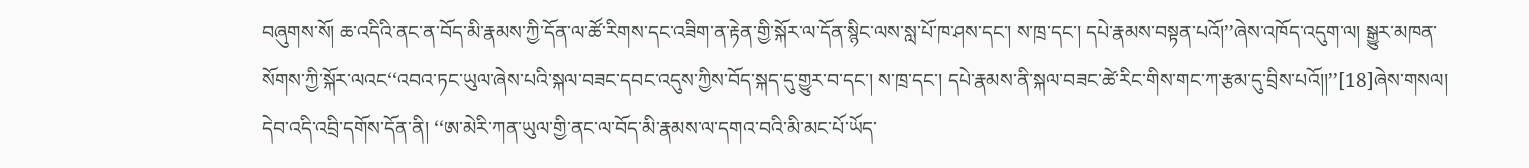བཞུགས་སོ། ཆ་འདིའི་ནང་ན་བོད་མི་རྣམས་ཀྱི་དོན་ལ་ཚོ་རིགས་དང་འཟིག་ན་རྟེན་གྱི་སྐོར་ལ་དོན་སྙིང་ལས་སླ་པོ་ཁ་ཤས་དང་། ས་ཁྲ་དང་། དཔེ་རྣམས་བསྟན་པའོ།’’ཞེས་འཁོད་འདུག་ལ། སྒྱུར་མཁན་སོགས་ཀྱི་སྐོར་ལའང‘‘འབའ་ཏང་ཡུལ་ཞེས་པའི་སྐལ་བཟང་དབང་འདུས་ཀྱིས་བོད་སྐད་དུ་གྱུར་བ་དང་། ས་ཁྲ་དང་། དཔེ་རྣམས་ནི་སྐལ་བཟང་ཚེ་རིང་གིས་གང་ཀ་རྩམ་དུ་བྲིས་པའོ།།’’[18]ཞེས་གསལ།
དེབ་འདི་འབྲི་དགོས་དོན་ནི། ‘‘ཨ་མེརི་ཀན་ཡུལ་གྱི་ནང་ལ་བོད་མི་རྣམས་ལ་དགའ་བའི་མི་མང་པོ་ཡོད་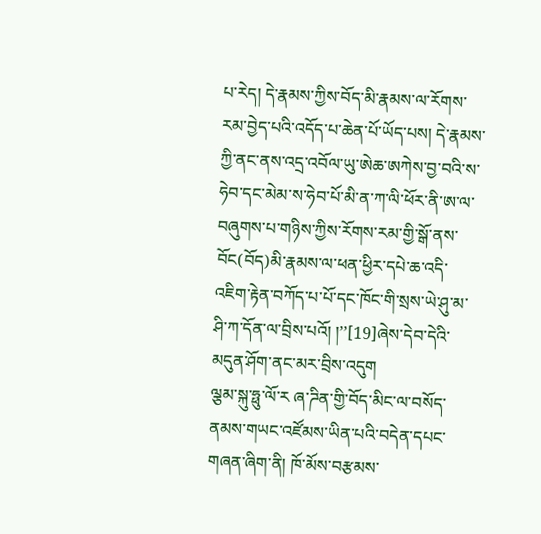པ་རེད། དེ་རྣམས་ཀྱིས་བོད་མི་རྣམས་ལ་རོགས་རམ་བྱེད་པའི་འདོད་པ་ཆེན་པོ་ཡོད་པས། དེ་རྣམས་ཀྱི་ནང་ནས་འདྲ་འབོལ་ཡུ་ཨེཆ་ཨཀེས་བྱ་བའི་ས་ཧེབ་དང་མེམ་ས་ཧེབ་པོ་མི་ན་ཀ་ལི་ཕོར་ནི་ཨ་ལ་བཞུགས་པ་གཉིས་ཀྱིས་རོགས་རམ་གྱི་སྒོ་ནས་བོང(བོད)མི་རྣམས་ལ་ཕན་ཕྱིར་དཔེ་ཆ་འདི་འཇིག་རྟེན་བཀོད་པ་པོ་དང་ཁོང་གི་སྲས་ཡེ་ཤུ་མ་ཤི་ཀ་དོན་ལ་བྲིས་པའོ། །’’[19]ཞེས་དེབ་དེའི་མདུན་ཤོག་ནང་མར་བྲིས་འདུག
ལྕམ་སྐུ་ཧྥུ་ལོ་ར ཞ་ཌིན་གྱི་བོད་མིང་ལ་བསོད་ནམས་གཡང་འཛོམས་ཡིན་པའི་བདེན་དཔང་གཞན་ཞིག་ནི། ཁོ་མོས་བརྩམས་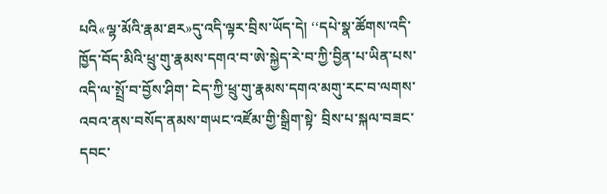པའི«ལྷ་མོའི་རྣམ་ཐར»དུ་འདི་ལྟར་བྲིས་ཡོད་དེ། ‘‘དཔེ་སྣ་ཚོགས་འདི་ཁྱོད་བོད་མིའི་ཕྲུ་གུ་རྣམས་དགའ་བ་ཨེ་སྐྱེད་རེ་བ་ཀྱི་བྱིན་པ་ཡིན་པས་ འདི་ལ་སྤྲོ་བ་བྱོས་ཤིག་ ངེད་ཀྱི་ཕྲུ་གུ་རྣམས་དགའ་མགུ་རང་བ་ལགས་ འབའ་ནས་བསོད་ནམས་གཡང་འཛོམ་གྱི་སྒྲིག་སྟེ་ བྲིས་པ་སྐལ་བཟང་དབང་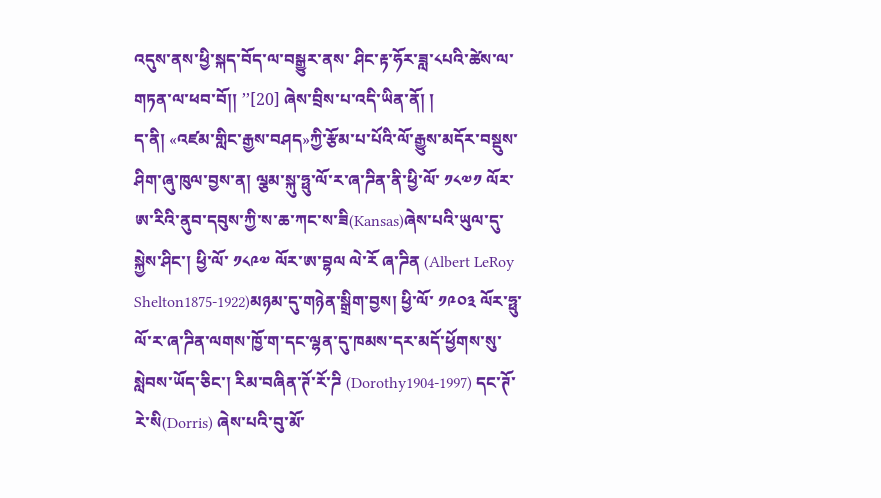འདུས་ནས་ཕྱི་སྐད་བོད་ལ་བསྒྱུར་ནས་ ཤིང་རྟ་ཧོར་ཟླ་༨པའི་ཚེས་ལ་གཏན་ལ་ཕབ་བོ།། ’’[20] ཞེས་བྲིས་པ་འདི་ཡིན་ནོ། །
ད་ནི། «འཛམ་གླིང་རྒྱས་བཤད»ཀྱི་རྩོམ་པ་པོའི་ལོ་རྒྱུས་མདོར་བསྡུས་ཤིག་ཞུ་ཁུལ་བྱས་ན། ལྕམ་སྐུ་ཧྥུ་ལོ་ར་ཞ་ཌིན་ནི་ཕྱི་ལོ་ ༡༨༧༡ ལོར་ཨ་རིའི་ནུབ་དབུས་ཀྱི་ས་ཆ་ཀང་ས་ཟི(Kansas)ཞེས་པའི་ཡུལ་དུ་སྐྱེས་ཤིང་། ཕྱི་ལོ་ ༡༨༩༧ ལོར་ཨ་བྷལ ལེ་རོ ཞ་ཌིན (Albert LeRoy Shelton1875-1922)མཉམ་དུ་གཉེན་སྒྲིག་བྱས། ཕྱི་ལོ་ ༡༩༠༣ ལོར་ཧྥུ་ལོ་ར་ཞ་ཌིན་ལགས་ཁྱོ་ག་དང་ལྷན་དུ་ཁམས་དར་མདོ་ཕྱོགས་སུ་སླེབས་ཡོད་ཅིང་། རིམ་བཞིན་ཊོ་རོ་ཌི (Dorothy1904-1997) དང་ཊོ་རེ་སི(Dorris) ཞེས་པའི་བུ་མོ་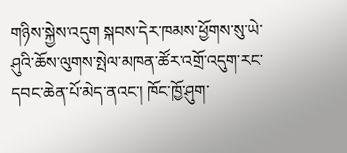གཉིས་སྐྱེས་འདུག སྐབས་དེར་ཁམས་ཕྱོགས་སུ་ཡེ་ཤུའི་ཆོས་ལུགས་སྤེལ་མཁན་ཚོར་འགྲོ་འདུག་རང་དབང་ཆེན་པོ་མེད་ནའང་། ཁོང་ཁྱོ་ཤུག་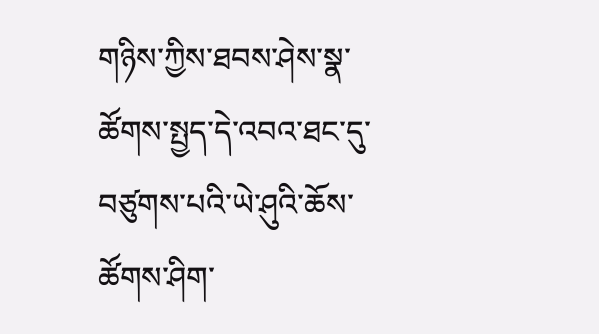གཉིས་ཀྱིས་ཐབས་ཤེས་སྣ་ཚོགས་སྤྱད་དེ་འབའ་ཐང་དུ་བཙུགས་པའི་ཡེ་ཤུའི་ཆོས་ཚོགས་ཤིག་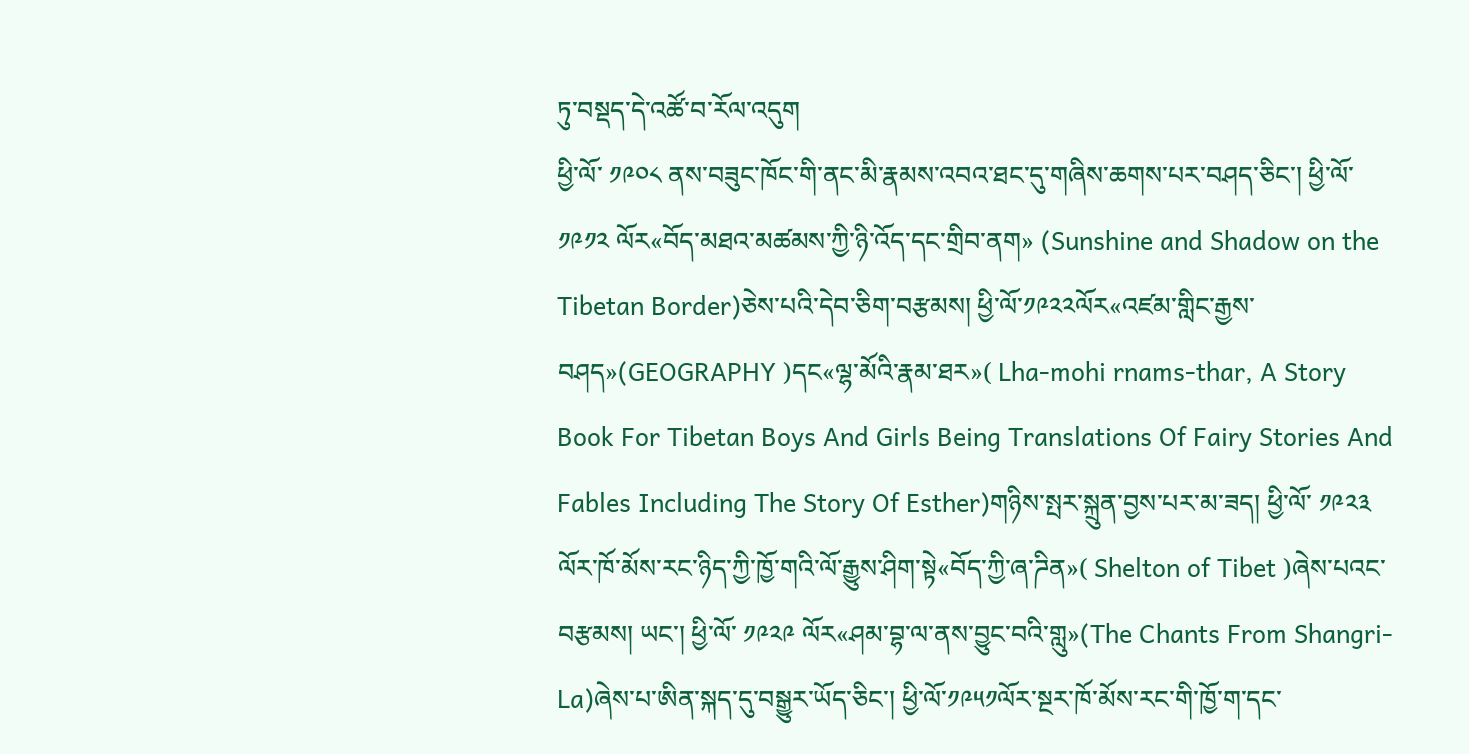ཏུ་བསྡད་དེ་འཚོ་བ་རོལ་འདུག
ཕྱི་ལོ་ ༡༩༠༨ ནས་བཟུང་ཁོང་གི་ནང་མི་རྣམས་འབའ་ཐང་དུ་གཞིས་ཆགས་པར་བཤད་ཅིང་། ཕྱི་ལོ་༡༩༡༢ ལོར«བོད་མཐའ་མཚམས་ཀྱི་ཉི་འོད་དང་གྲིབ་ནག» (Sunshine and Shadow on the Tibetan Border)ཅེས་པའི་དེབ་ཅིག་བརྩམས། ཕྱི་ལོ་༡༩༢༢ལོར«འཛམ་གླིང་རྒྱས་བཤད»(GEOGRAPHY )དང«ལྷ་མོའི་རྣམ་ཐར»( Lha-mohi rnams-thar, A Story Book For Tibetan Boys And Girls Being Translations Of Fairy Stories And Fables Including The Story Of Esther)གཉིས་སྤར་སྐྲུན་བྱས་པར་མ་ཟད། ཕྱི་ལོ་ ༡༩༢༣ ལོར་ཁོ་མོས་རང་ཉིད་ཀྱི་ཁྱོ་གའི་ལོ་རྒྱུས་ཤིག་སྟེ«བོད་ཀྱི་ཞ་ཌིན»( Shelton of Tibet )ཞེས་པའང་བརྩམས། ཡང་། ཕྱི་ལོ་ ༡༩༢༩ ལོར«ཤམ་བྷ་ལ་ནས་བྱུང་བའི་གླུ»(The Chants From Shangri-La)ཞེས་པ་ཨིན་སྐད་དུ་བསྒྱུར་ཡོད་ཅིང་། ཕྱི་ལོ་༡༩༥༡ལོར་སྔར་ཁོ་མོས་རང་གི་ཁྱོ་ག་དང་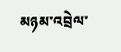མཉམ་འབྲེལ་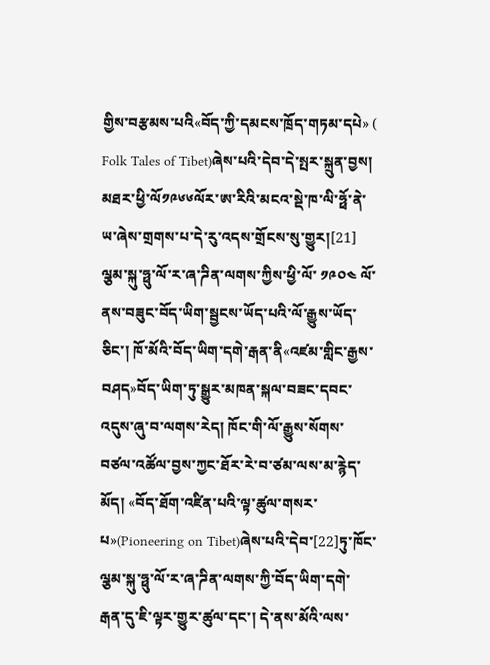གྱིས་བརྩམས་པའི«བོད་ཀྱི་དམངས་ཁྲོད་གཏམ་དཔེ» ( Folk Tales of Tibet)ཞེས་པའི་དེབ་དེ་སྤར་སྐྲུན་བྱས། མཐར་ཕྱི་ལོ༡༩༦༦ལོར་ཨ་རིའི་མངའ་སྡེ་ཁ་ལི་ཧྥོ་ནེ་ཡ་ཞེས་གྲགས་པ་དེ་རུ་འདས་གྲོངས་སུ་གྱུར།[21]
ལྕམ་སྐུ་ཧྥུ་ལོ་ར་ཞ་ཌིན་ལགས་ཀྱིས་ཕྱི་ལོ་ ༡༩༠༤ ལོ་ནས་བཟུང་བོད་ཡིག་སྦྱངས་ཡོད་པའི་ལོ་རྒྱུས་ཡོད་ཅིང་། ཁོ་མོའི་བོད་ཡིག་དགེ་རྒན་ནི«འཛམ་གླིང་རྒྱས་བཤད»བོད་ཡིག་ཏུ་སྒྱུར་མཁན་སྐལ་བཟང་དབང་འདུས་ཞུ་བ་ལགས་རེད། ཁོང་གི་ལོ་རྒྱུས་སོགས་བཙལ་འཚོལ་བྱས་ཀྱང་ཐོར་རེ་བ་ཙམ་ལས་མ་རྙེད་མོད། «བོད་ཐོག་འཛིན་པའི་ལྟ་ཚུལ་གསར་པ»(Pioneering on Tibet)ཞེས་པའི་དེབ་[22]ཏུ་ཁོང་ལྕམ་སྐུ་ཧྥུ་ལོ་ར་ཞ་ཌིན་ལགས་ཀྱི་བོད་ཡིག་དགེ་རྒན་དུ་ཇི་ལྟར་གྱུར་ཚུལ་དང་། དེ་ནས་མོའི་ལས་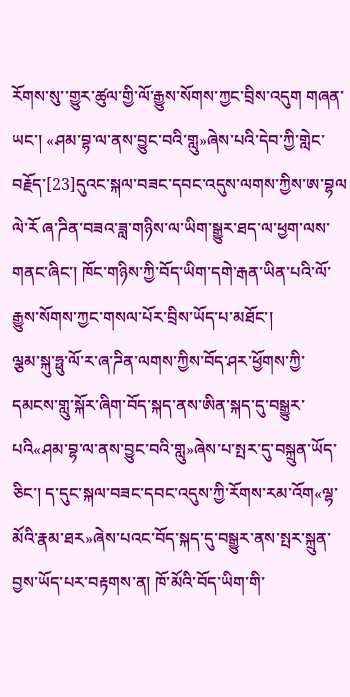རོགས་སུ་་གྱུར་ཚུལ་གྱི་ལོ་རྒྱུས་སོགས་ཀྱང་བྲིས་འདུག གཞན་ཡང་། «ཤམ་བྷ་ལ་ནས་བྱུང་བའི་གླུ»ཞེས་པའི་དེབ་ཀྱི་གླེང་བརྗོད་[23]དུའང་སྐལ་བཟང་དབང་འདུས་ལགས་ཀྱིས་ཨ་བྷལ ལེ་རོ ཞ་ཌིན་བཟའ་ཟླ་གཉིས་ལ་ཡིག་སྒྱུར་ཐད་ལ་ཕྱག་ལས་གནང་ཞིང་། ཁོང་གཉིས་ཀྱི་བོད་ཡིག་དགེ་རྒན་ཡིན་པའི་ལོ་རྒྱུས་སོགས་ཀྱང་གསལ་པོར་བྲིས་ཡོད་པ་མཐོང་།
ལྕམ་སྐུ་ཧྥུ་ལོ་ར་ཞ་ཌིན་ལགས་ཀྱིས་བོད་ཤར་ཕྱོགས་ཀྱི་དམངས་གླུ་སྐོར་ཞིག་བོད་སྐད་ནས་ཨིན་སྐད་དུ་བསྒྱུར་པའི«ཤམ་བྷ་ལ་ནས་བྱུང་བའི་གླུ»ཞེས་པ་སྤར་དུ་བསྐྲུན་ཡོད་ཅིང་། ད་དུང་སྐལ་བཟང་དབང་འདུས་ཀྱི་རོགས་རམ་འོག«ལྷ་མོའི་རྣམ་ཐར»ཞེས་པའང་བོད་སྐད་དུ་བསྒྱུར་ནས་སྤར་སྐྲུན་བྱས་ཡོད་པར་བརྟགས་ན། ཁོ་མོའི་བོད་ཡིག་གི་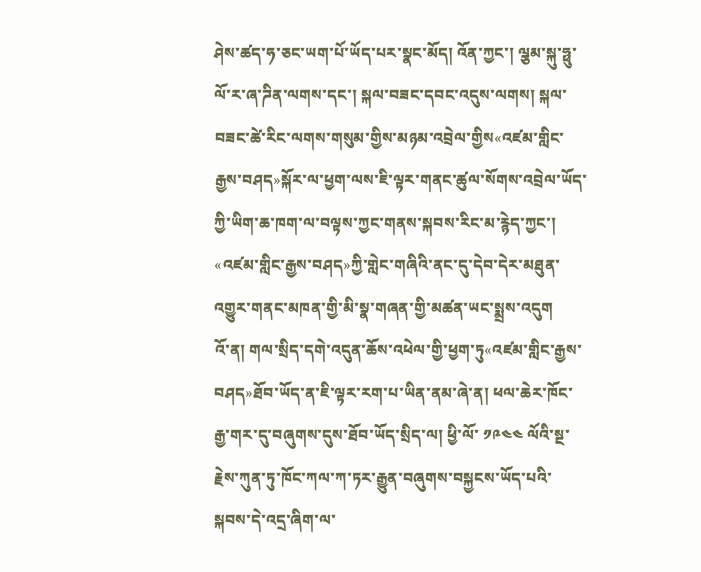ཤེས་ཚད་ཧ་ཅང་ཡག་པོ་ཡོད་པར་སྣང་མོད། འོན་ཀྱང་། ལྕམ་སྐུ་ཧྥུ་ལོ་ར་ཞ་ཌིན་ལགས་དང་། སྐལ་བཟང་དབང་འདུས་ལགས། སྐལ་བཟང་ཚེ་རིང་ལགས་གསུམ་གྱིས་མཉམ་འབྲེལ་གྱིས«འཛམ་གླིང་རྒྱས་བཤད»སྐོར་ལ་ཕྱག་ལས་ཇི་ལྟར་གནང་ཚུལ་སོགས་འབྲེལ་ཡོད་ཀྱི་ཡིག་ཆ་ཁག་ལ་བལྟས་ཀྱང་གནས་སྐབས་རིང་མ་རྙེད་ཀྱང་། «འཛམ་གླིང་རྒྱས་བཤད»ཀྱི་གླེང་གཞིའི་ནང་དུ་དེབ་དེར་མཐུན་འགྱུར་གནང་མཁན་གྱི་མི་སྣ་གཞན་གྱི་མཚན་ཡང་སྨྲས་འདུག
འོ་ན། གལ་སྲིད་དགེ་འདུན་ཆོས་འཕེལ་གྱི་ཕྱག་ཏུ«འཛམ་གླིང་རྒྱས་བཤད»ཐོབ་ཡོད་ན་ཇི་ལྟར་རག་པ་ཡིན་ནམ་ཞེ་ན། ཕལ་ཆེར་ཁོང་རྒྱ་གར་དུ་བཞུགས་དུས་ཐོབ་ཡོད་སྲིད་ལ། ཕྱི་ལོ་ ༡༩༤༤ ལོའི་སྔ་རྗེས་ཀུན་ཏུ་ཁོང་ཀལ་ཀ་ཏར་རྒྱུན་བཞུགས་བསྐྱངས་ཡོད་པའི་སྐབས་དེ་འདྲ་ཞིག་ལ་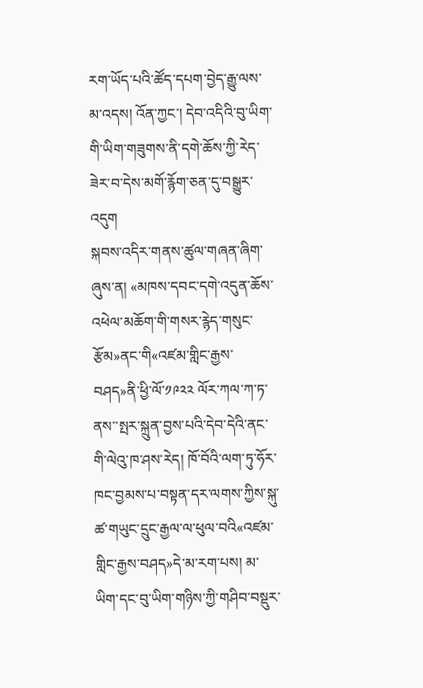རག་ཡོད་པའི་ཚོད་དཔག་བྱེད་རྒྱུ་ལས་མ་འདས། འོན་ཀྱང་། དེབ་འདིའི་བུ་ཡིག་གི་ཡིག་གཟུགས་ནི་དགེ་ཆོས་ཀྱི་རེད་ཟེར་བ་དེས་མགོ་རྙོག་ཅན་དུ་བསྒྱུར་འདུག
སྐབས་འདིར་གནས་ཚུལ་གཞན་ཞིག་ཞུས་ན། «མཁས་དབང་དགེ་འདུན་ཆོས་འཕེལ་མཆོག་གི་གསར་རྙེད་གསུང་རྩོམ»ནང་གི«འཛམ་གླིང་རྒྱས་བཤད»ནི་ཕྱི་ལོ་༡༩༢༢ ལོར་ཀལ་ཀ་ཏ་ནས་་སྤར་སྐྲུན་བྱས་པའི་དེབ་དེའི་ནང་གི་ལེའུ་ཁ་ཤས་རེད། ཁོ་བོའི་ལག་ཏུ་ཧོར་ཁང་བྱམས་པ་བསྟན་དར་ལགས་ཀྱིས་སྐུ་ཚ་གཡུང་དྲུང་རྒྱལ་ལ་ཕུལ་བའི«འཛམ་གླིང་རྒྱས་བཤད»དེ་མ་རག་པས། མ་ཡིག་དང་བུ་ཡིག་གཉིས་ཀྱི་གཤིབ་བསྡུར་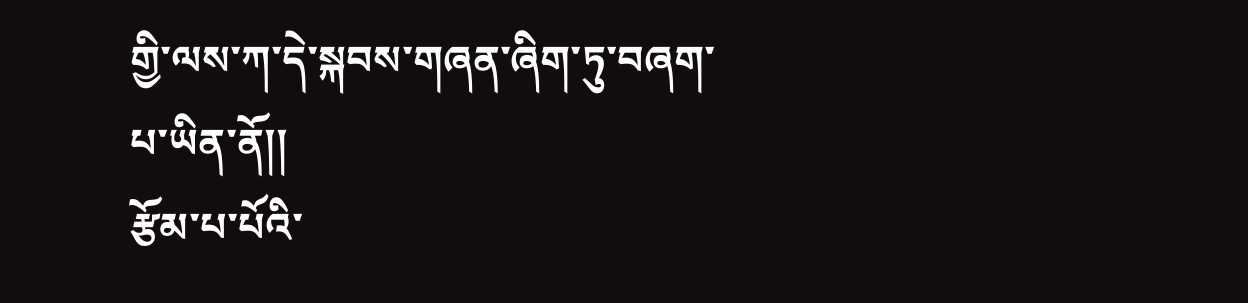གྱི་ལས་ཀ་དེ་སྐབས་གཞན་ཞིག་ཏུ་བཞག་པ་ཡིན་ནོ།།
རྩོམ་པ་པོའི་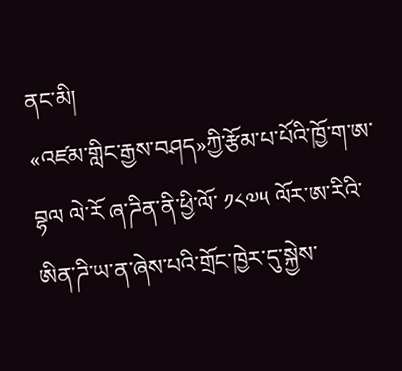ནང་མི།
«འཛམ་གླིང་རྒྱས་བཤད»ཀྱི་རྩོམ་པ་པོའི་ཁྱོ་ག་ཨ་བྷལ ལེ་རོ ཞ་ཌིན་ནི་ཕྱི་ལོ་ ༡༨༧༥ ལོར་ཨ་རིའི་ཨིན་ཌི་ཡ་ན་ཞེས་པའི་གྲོང་ཁྱེར་དུ་སྐྱེས་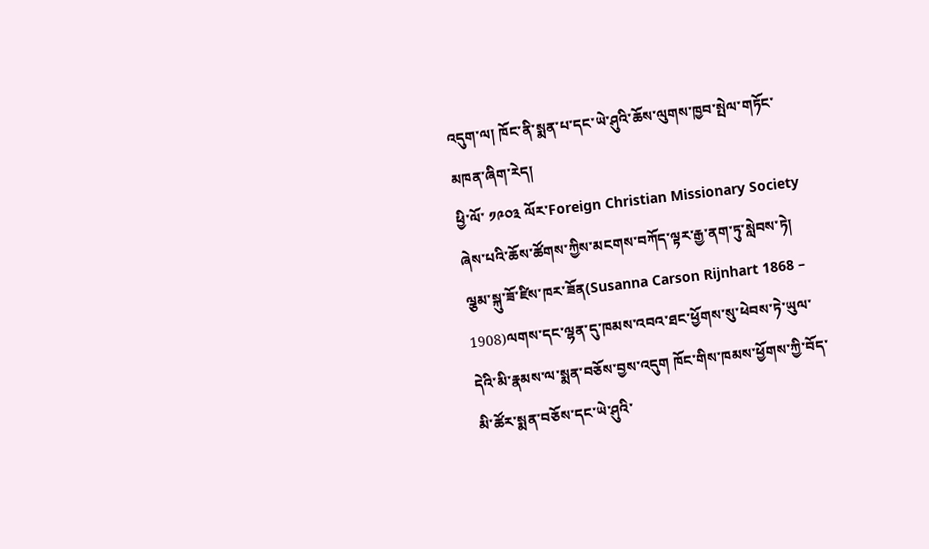འདུག་ལ། ཁོང་ནི་སྨན་པ་དང་ཡེ་ཤུའི་ཆོས་ལུགས་ཁྱབ་སྤེལ་གཏོང་མཁན་ཞིག་རེད།
ཕྱི་ལོ་ ༡༩༠༣ ལོར་Foreign Christian Missionary Society ཞེས་པའི་ཆོས་ཚོགས་ཀྱིས་མངགས་བཀོད་ལྟར་རྒྱ་ནག་ཏུ་སླེབས་ཏེ། ལྕམ་སྐུ་ཟོ་ཛིས་ཁར་ཟོན(Susanna Carson Rijnhart 1868 – 1908)ལགས་དང་ལྷན་དུ་ཁམས་འབའ་ཐང་ཕྱོགས་སུ་ཕེབས་ཏེ་ཡུལ་དེའི་མི་རྣམས་ལ་སྨན་བཅོས་བྱས་འདུག ཁོང་གིས་ཁམས་ཕྱོགས་ཀྱི་བོད་མི་ཚོར་སྨན་བཅོས་དང་ཡེ་ཤུའི་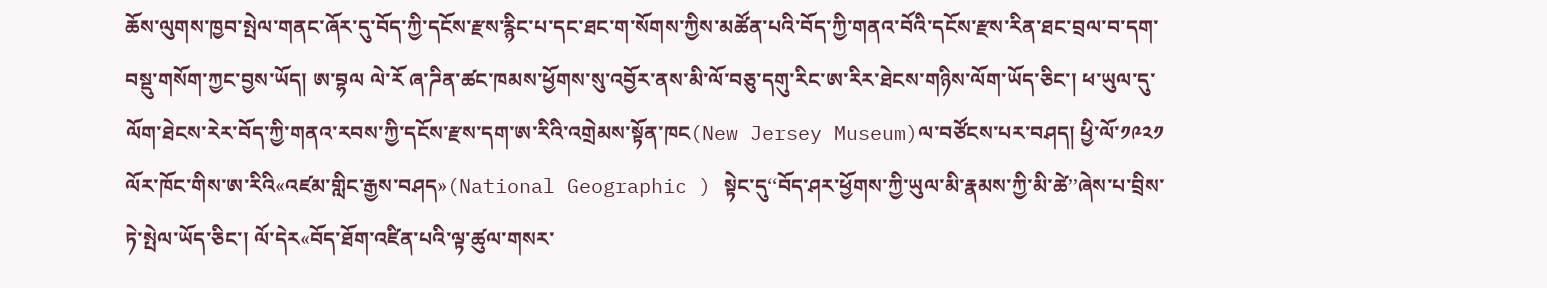ཆོས་ལུགས་ཁྱབ་སྤེལ་གནང་ཞོར་དུ་བོད་ཀྱི་དངོས་རྫས་རྙིང་པ་དང་ཐང་ག་སོགས་ཀྱིས་མཚོན་པའི་བོད་ཀྱི་གནའ་བོའི་དངོས་རྫས་རིན་ཐང་བྲལ་བ་དག་བསྡུ་གསོག་ཀྱང་བྱས་ཡོད། ཨ་བྷལ ལེ་རོ ཞ་ཌིན་ཚང་ཁམས་ཕྱོགས་སུ་འབྱོར་ནས་མི་ལོ་བཅུ་དགུ་རིང་ཨ་རིར་ཐེངས་གཉིས་ལོག་ཡོད་ཅིང་། ཕ་ཡུལ་དུ་ལོག་ཐེངས་རེར་བོད་ཀྱི་གནའ་རབས་ཀྱི་དངོས་རྫས་དག་ཨ་རིའི་འགྲེམས་སྟོན་ཁང(New Jersey Museum)ལ་བཙོངས་པར་བཤད། ཕྱི་ལོ་༡༩༢༡ ལོར་ཁོང་གིས་ཨ་རིའི«འཛམ་གླིང་རྒྱས་བཤད»(National Geographic ) སྟེང་དུ‘‘བོད་ཤར་ཕྱོགས་ཀྱི་ཡུལ་མི་རྣམས་ཀྱི་མི་ཚེ’’ཞེས་པ་བྲིས་ཏེ་སྤེལ་ཡོད་ཅིང་། ལོ་དེར«བོད་ཐོག་འཛིན་པའི་ལྟ་ཚུལ་གསར་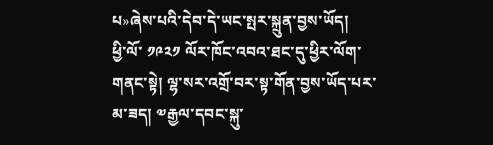པ»ཞེས་པའི་དེབ་དེ་ཡང་སྤར་སྐྲུན་བྱས་ཡོད།
ཕྱི་ལོ་ ༡༩༢༡ ལོར་ཁོང་འབའ་ཐང་དུ་ཕྱིར་ལོག་གནང་སྟེ། ལྷ་སར་འགྲོ་བར་སྟ་གོན་བྱས་ཡོད་པར་མ་ཟད། ༧རྒྱལ་དབང་སྐུ་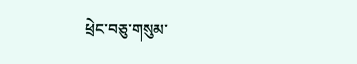ཕྲེང་བཅུ་གསུམ་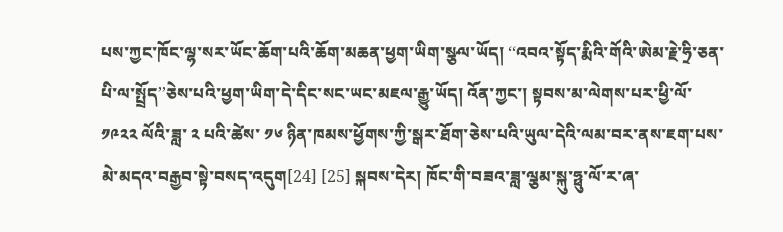པས་ཀྱང་ཁོང་ལྷ་སར་ཡོང་ཆོག་པའི་ཆོག་མཆན་ཕྱག་ཡིག་སྩལ་ཡོད། ‘‘འབའ་སྟོད་རྨིའི་གོའི་ཨེམ་རྗེ་ཧྲི་ཅན་པི་ལ་སྤྲོད’’ཅེས་པའི་ཕྱག་ཡིག་དེ་དིང་སང་ཡང་མཇལ་རྒྱུ་ཡོད། འོན་ཀྱང་། སྟབས་མ་ལེགས་པར་ཕྱི་ལོ་ ༡༩༢༢ ལོའི་ཟླ་ ༢ པའི་ཚེས་ ༡༦ ཉིན་ཁམས་ཕྱོགས་ཀྱི་སྒར་ཐོག་ཅེས་པའི་ཡུལ་དེའི་ལམ་བར་ནས་ཇག་པས་མེ་མདའ་བརྒྱབ་སྟེ་བསད་འདུག[24] [25] སྐབས་དེར། ཁོང་གི་བཟའ་ཟླ་ལྕམ་སྐུ་ཧྥུ་ལོ་ར་ཞ་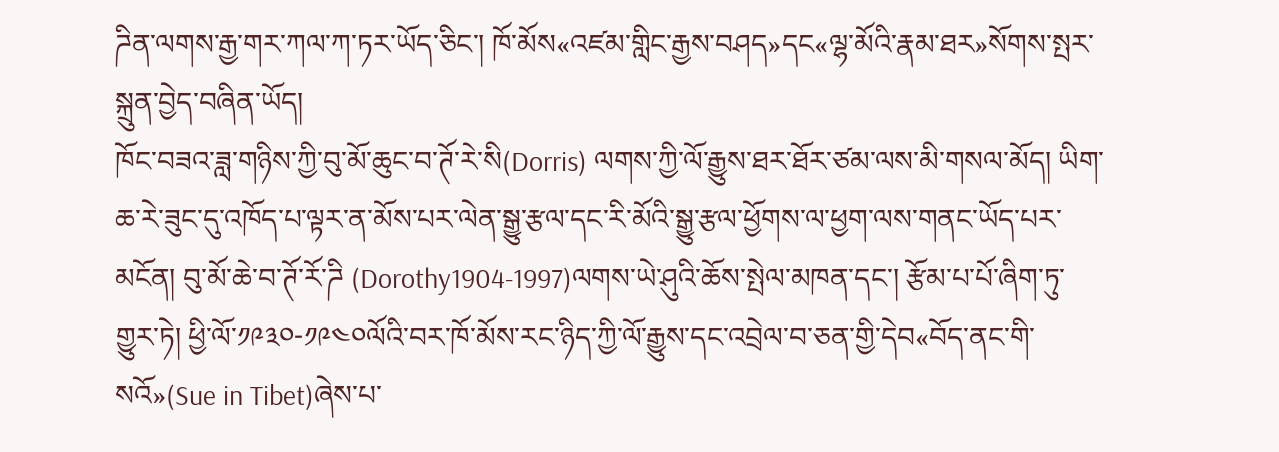ཌིན་ལགས་རྒྱ་གར་ཀལ་ཀ་ཏར་ཡོད་ཅིང་། ཁོ་མོས«འཛམ་གླིང་རྒྱས་བཤད»དང«ལྷ་མོའི་རྣམ་ཐར»སོགས་སྤར་སྐྲུན་བྱེད་བཞིན་ཡོད།
ཁོང་བཟའ་ཟླ་གཉིས་ཀྱི་བུ་མོ་ཆུང་བ་ཊོ་རེ་སི(Dorris) ལགས་ཀྱི་ལོ་རྒྱུས་ཐར་ཐོར་ཙམ་ལས་མི་གསལ་མོད། ཡིག་ཆ་རེ་ཟུང་དུ་འཁོད་པ་ལྟར་ན་མོས་པར་ལེན་སྒྱུ་རྩལ་དང་རི་མོའི་སྒྱུ་རྩལ་ཕྱོགས་ལ་ཕྱག་ལས་གནང་ཡོད་པར་མངོན། བུ་མོ་ཆེ་བ་ཊོ་རོ་ཌི (Dorothy1904-1997)ལགས་ཡེ་ཤུའི་ཆོས་སྤེལ་མཁན་དང་། རྩོམ་པ་པོ་ཞིག་ཏུ་གྱུར་ཏེ། ཕྱི་ལོ་༡༩༣༠-༡༩༤༠ལོའི་བར་ཁོ་མོས་རང་ཉིད་ཀྱི་ལོ་རྒྱུས་དང་འབྲེལ་བ་ཅན་གྱི་དེབ«བོད་ནང་གི་སའོ»(Sue in Tibet)ཞེས་པ་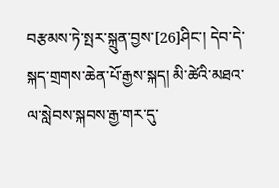བརྩམས་ཏེ་སྤར་སྐྲུན་བྱས་[26]ཤིང་། དེབ་དེ་སྐད་གྲགས་ཆེན་པོ་རྒྱས་སྐད། མི་ཚེའི་མཐའ་ལ་སླེབས་སྐབས་རྒྱ་གར་དུ་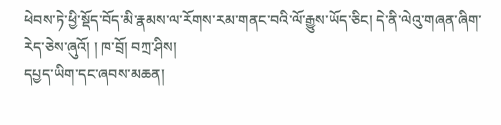ཕེབས་ཏེ་ཕྱི་སྡོད་བོད་མི་རྣམས་ལ་རོགས་རམ་གནང་བའི་ལོ་རྒྱུས་ཡོད་ཅིང། དེ་ནི་ལེའུ་གཞན་ཞིག་རེད་ཅེས་ཞུའོ། ། ཁ་བྲོ། བཀྲ་ཤིས།
དཔྱད་ཡིག་དང་ཞབས་མཆན།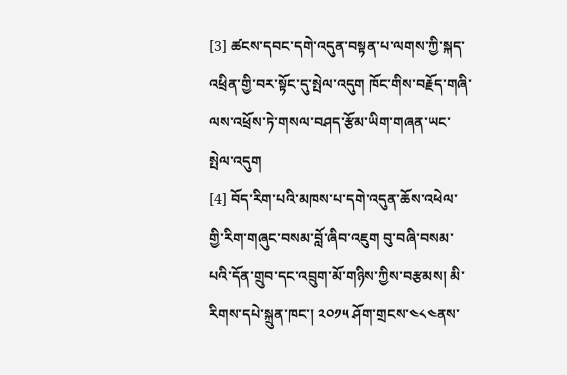[3] ཚངས་དབང་དགེ་འདུན་བསྟན་པ་ལགས་ཀྱི་སྐད་འཕྲིན་གྱི་བར་སྟོང་དུ་སྤེལ་འདུག ཁོང་གིས་བརྗོད་གཞི་ལས་འཕྲོས་ཏེ་གསལ་བཤད་རྩོམ་ཡིག་གཞན་ཡང་སྤེལ་འདུག
[4] བོད་རིག་པའི་མཁས་པ་དགེ་འདུན་ཆོས་འཕེལ་གྱི་རིག་གཞུང་བསམ་བློ་ཞིབ་འཇུག བུ་བཞི་བསམ་པའི་དོན་གྲུབ་དང་འབྲུག་མོ་གཉིས་ཀྱིས་བརྩམས། མི་རིགས་དཔེ་སྐྲུན་ཁང་། ༢༠༡༥ ཤོག་གྲངས་༤༨༤ནས་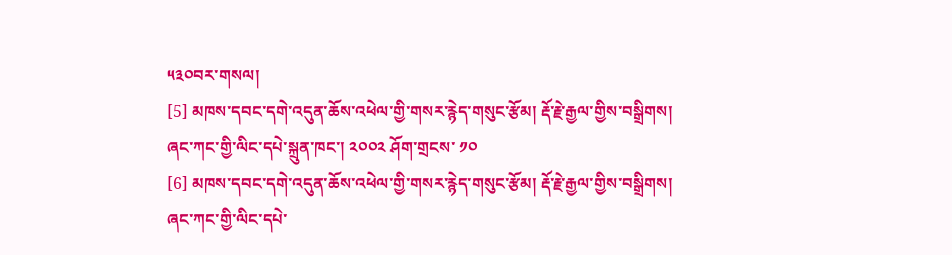༥༣༠བར་གསལ།
[5] མཁས་དབང་དགེ་འདུན་ཆོས་འཕེལ་གྱི་གསར་རྙེད་གསུང་རྩོམ། རྡོ་རྗེ་རྒྱལ་གྱིས་བསྒྲིགས། ཞང་ཀང་གྱི་ལིང་དཔེ་སྐྲུན་ཁང་། ༢༠༠༢ ཤོག་གྲངས་ ༡༠
[6] མཁས་དབང་དགེ་འདུན་ཆོས་འཕེལ་གྱི་གསར་རྙེད་གསུང་རྩོམ། རྡོ་རྗེ་རྒྱལ་གྱིས་བསྒྲིགས། ཞང་ཀང་གྱི་ལིང་དཔེ་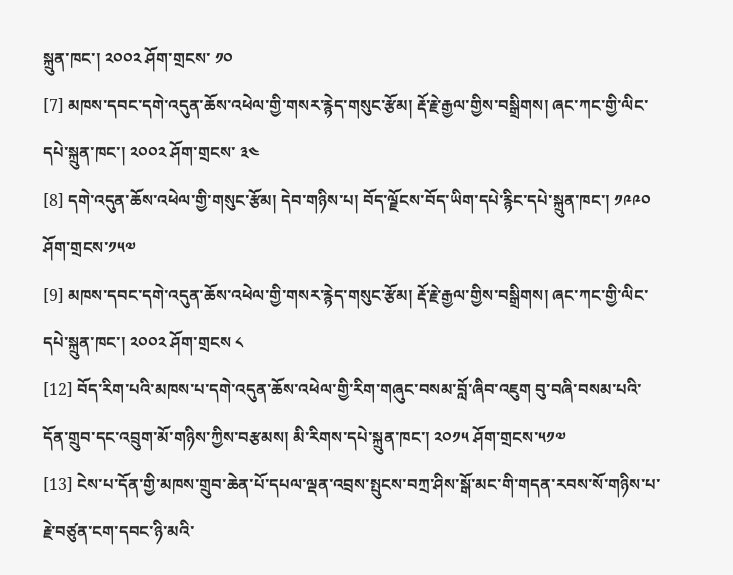སྐྲུན་ཁང་། ༢༠༠༢ ཤོག་གྲངས་ ༡༠
[7] མཁས་དབང་དགེ་འདུན་ཆོས་འཕེལ་གྱི་གསར་རྙེད་གསུང་རྩོམ། རྡོ་རྗེ་རྒྱལ་གྱིས་བསྒྲིགས། ཞང་ཀང་གྱི་ལིང་དཔེ་སྐྲུན་ཁང་། ༢༠༠༢ ཤོག་གྲངས་ ༣༤
[8] དགེ་འདུན་ཆོས་འཕེལ་གྱི་གསུང་རྩོམ། དེབ་གཉིས་པ། བོད་ལྗོངས་བོད་ཡིག་དཔེ་རྙིང་དཔེ་སྐྲུན་ཁང་། ༡༩༩༠ ཤོག་གྲངས་༡༥༧
[9] མཁས་དབང་དགེ་འདུན་ཆོས་འཕེལ་གྱི་གསར་རྙེད་གསུང་རྩོམ། རྡོ་རྗེ་རྒྱལ་གྱིས་བསྒྲིགས། ཞང་ཀང་གྱི་ལིང་དཔེ་སྐྲུན་ཁང་། ༢༠༠༢ ཤོག་གྲངས ༨
[12] བོད་རིག་པའི་མཁས་པ་དགེ་འདུན་ཆོས་འཕེལ་གྱི་རིག་གཞུང་བསམ་བློ་ཞིབ་འཇུག བུ་བཞི་བསམ་པའི་དོན་གྲུབ་དང་འབྲུག་མོ་གཉིས་ཀྱིས་བརྩམས། མི་རིགས་དཔེ་སྐྲུན་ཁང་། ༢༠༡༥ ཤོག་གྲངས་༥༡༧
[13] ངེས་པ་དོན་གྱི་མཁས་གྲུབ་ཆེན་པོ་དཔལ་ལྡན་འབྲས་སྤུངས་བཀྲ་ཤིས་སྒོ་མང་གི་གདན་རབས་སོ་གཉིས་པ་རྗེ་བཙུན་ངག་དབང་ཉི་མའི་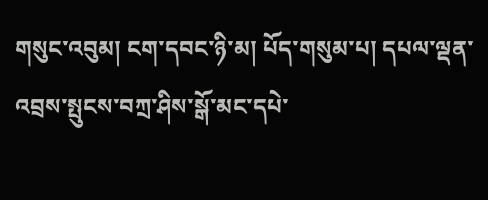གསུང་འབུམ། ངག་དབང་ཉི་མ། པོད་གསུམ་པ། དཔལ་ལྡན་འབྲས་སྤུངས་བཀྲ་ཤིས་སྒོ་མང་དཔེ་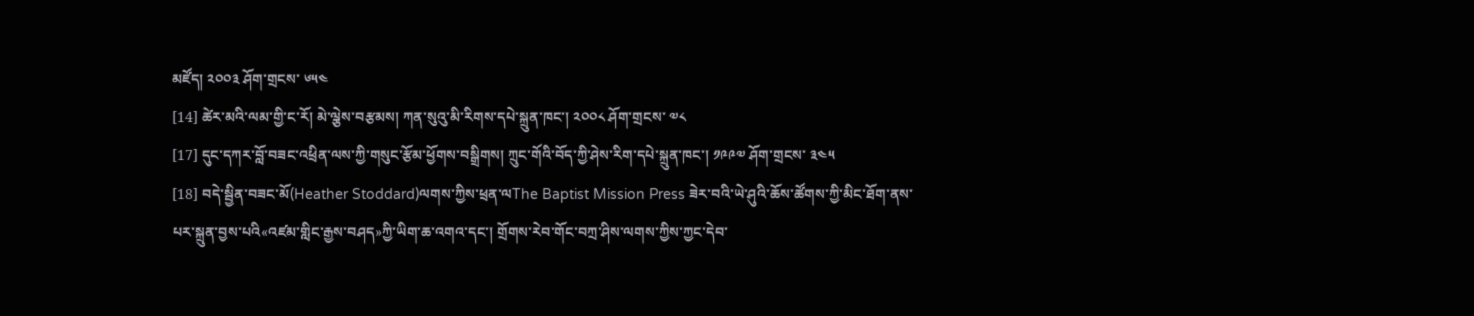མཛོད། ༢༠༠༣ ཤོག་གྲངས་ ༦༥༤
[14] ཚེར་མའི་ལམ་གྱི་ང་རོ། མེ་ལྕེས་བརྩམས། ཀན་སུའུ་མི་རིགས་དཔེ་སྐྲུན་ཁང་། ༢༠༠༨ ཤོག་གྲངས་ ༧༨
[17] དུང་དཀར་བློ་བཟང་འཕྲིན་ལས་ཀྱི་གསུང་རྩོམ་ཕྱོགས་བསྒྲིགས། ཀྲུང་གོའི་བོད་ཀྱི་ཤེས་རིག་དཔེ་སྐྲུན་ཁང་། ༡༩༩༧ ཤོག་གྲངས་ ༣༤༥
[18] བདེ་སྦྱིན་བཟང་མོ(Heather Stoddard)ལགས་ཀྱིས་ཕྲན་ལThe Baptist Mission Press ཟེར་བའི་ཡེ་ཤུའི་ཆོས་ཚོགས་ཀྱི་མིང་ཐོག་ནས་པར་སྐྲུན་བྱས་པའི«འཛམ་གླིང་རྒྱས་བཤད»ཀྱི་ཡིག་ཆ་འགའ་དང་། གྲོགས་རེབ་གོང་བཀྲ་ཤིས་ལགས་ཀྱིས་ཀྱང་དེབ་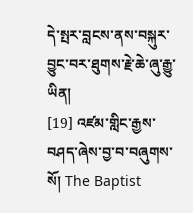དེ་སྤར་བླངས་ནས་བསྐུར་བྱུང་བར་ཐུགས་རྗེ་ཆེ་ཞུ་རྒྱུ་ཡིན།
[19] འཛམ་གླིང་རྒྱས་བཤད་ཞེས་བྱ་བ་བཞུགས་སོ། The Baptist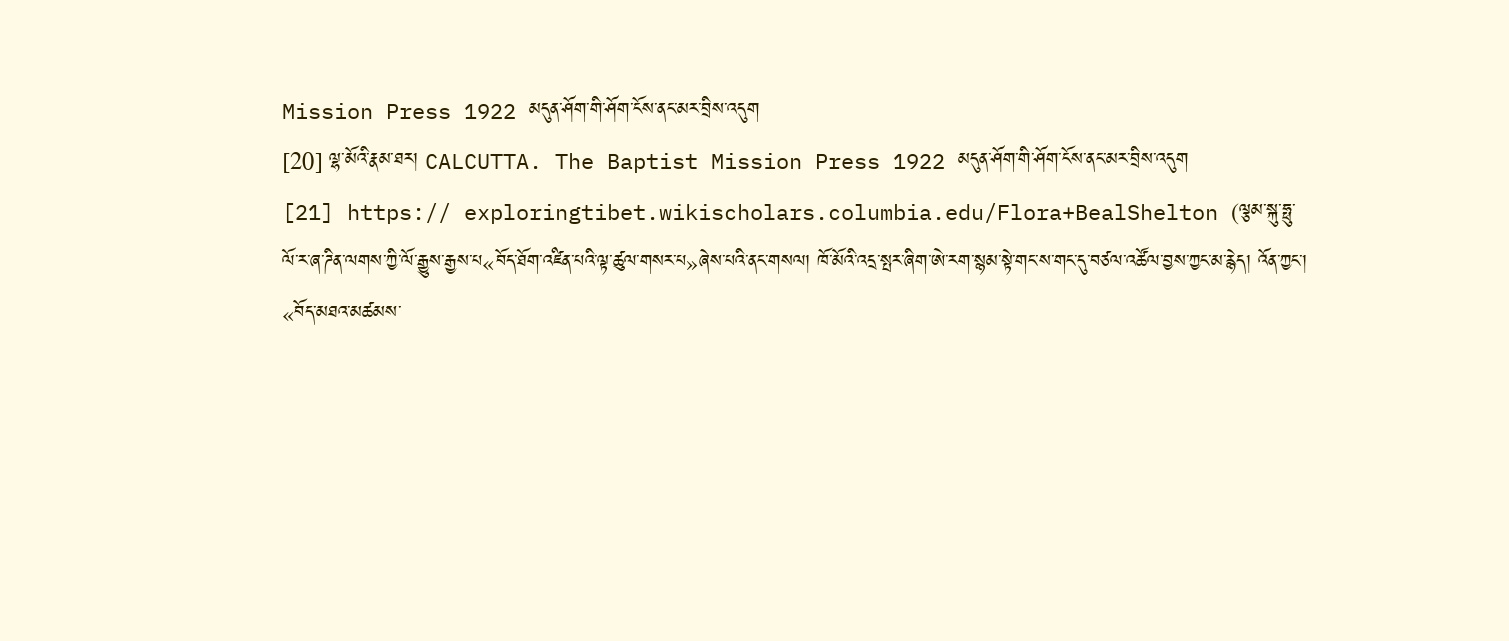Mission Press 1922 མདུན་ཤོག་གི་ཤོག་ངོས་ནང་མར་བྲིས་འདུག
[20] ལྷ་མོའི་རྣམ་ཐར། CALCUTTA. The Baptist Mission Press 1922 མདུན་ཤོག་གི་ཤོག་ངོས་ནང་མར་བྲིས་འདུག
[21] https:// exploringtibet.wikischolars.columbia.edu/Flora+BealShelton (ལྕམ་སྐུ་ཧྥུ་ལོ་ར་ཞ་ཌིན་ལགས་ཀྱི་ལོ་རྒྱུས་རྒྱས་པ«བོད་ཐོག་འཛིན་པའི་ལྟ་ཚུལ་གསར་པ»ཞེས་པའི་ནང་གསལ། ཁོ་མོའི་འདྲ་སྤར་ཞིག་ཨེ་རག་སྙམ་སྟེ་གང་ས་གང་དུ་བཙལ་འཚོལ་བྱས་ཀྱང་མ་རྙེད། འོན་ཀྱང་། «བོད་མཐའ་མཚམས་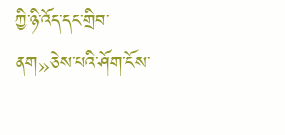ཀྱི་ཉི་འོད་དང་གྲིབ་ནག»ཅེས་པའི་ཤོག་ངོས་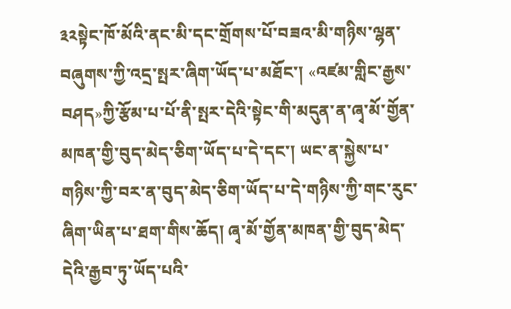༣༢སྟེང་ཁོ་མོའི་ནང་མི་དང་གྲོགས་པོ་བཟའ་མི་གཉིས་ལྷན་བཞུགས་ཀྱི་འདྲ་སྤར་ཞིག་ཡོད་པ་མཐོང་། «འཛམ་གླིང་རྒྱས་བཤད»ཀྱི་རྩོམ་པ་པོ་ནི་སྤར་དེའི་སྟེང་གི་མདུན་ན་ཞྭ་མོ་གྱོན་མཁན་གྱི་བུད་མེད་ཅིག་ཡོད་པ་དེ་དང་། ཡང་ན་སྐྱེས་པ་གཉིས་ཀྱི་བར་ན་བུད་མེད་ཅིག་ཡོད་པ་དེ་གཉིས་ཀྱི་གང་རུང་ཞིག་ཡིན་པ་ཐག་གིས་ཆོད། ཞྭ་མོ་གྱོན་མཁན་གྱི་བུད་མེད་དེའི་རྒྱབ་ཏུ་ཡོད་པའི་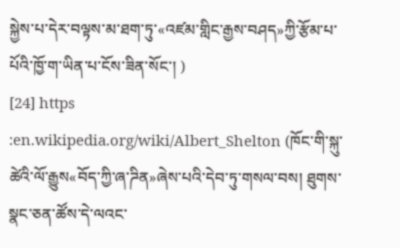སྐྱེས་པ་དེར་བལྟས་མ་ཐག་ཏུ་«འཛམ་གླིང་རྒྱས་བཤད»ཀྱི་རྩོམ་པ་པོའི་ཁྱོ་ག་ཡིན་པ་ངོས་ཟིན་སོང་། )
[24] https :en.wikipedia.org/wiki/Albert_Shelton (ཁོང་གི་སྐུ་ཚེའི་ལོ་རྒྱུས«བོད་ཀྱི་ཞ་ཌིན»ཞེས་པའི་དེབ་ཏུ་གསལ་བས། ཐུགས་སྣང་ཅན་ཚོས་དེ་ལའང་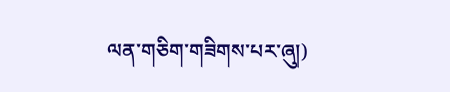ལན་གཅིག་གཟིགས་པར་ཞུ།)